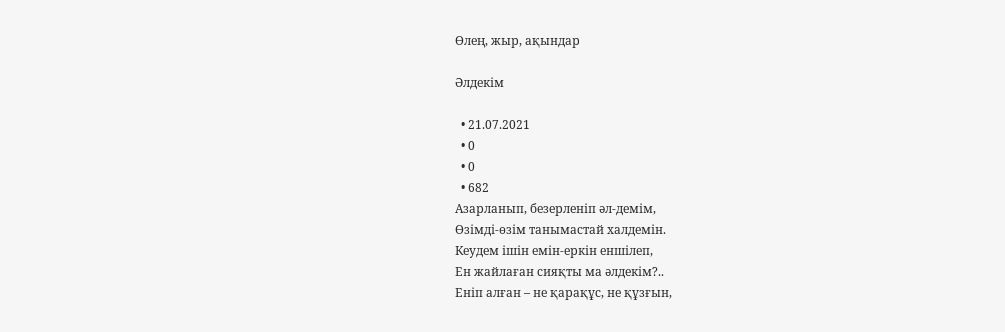Өлең, жыр, ақындар

Әлдекім

  • 21.07.2021
  • 0
  • 0
  • 682
Азарланып, безерленіп əл-демім,
Өзімді-өзім танымастай халдемін.
Кеудем ішін емін-еркін еншілеп,
Ен жайлаған сияқты ма əлдекім?..
Еніп алған – не қарақұс, не құзғын,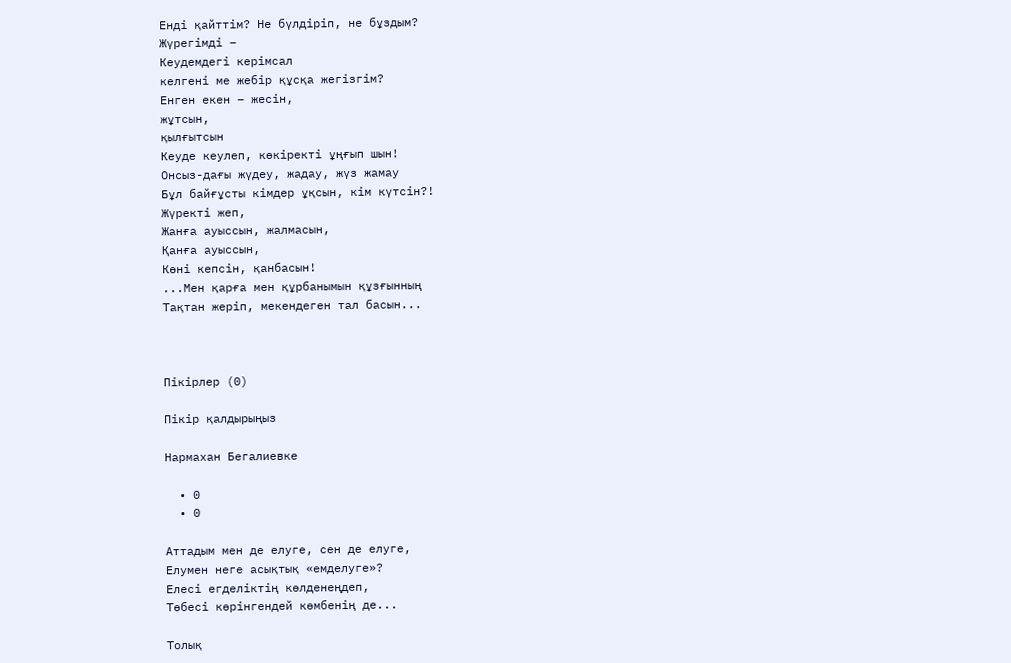Енді қайттім? Не бүлдіріп, не бұздым?
Жүрегімді –
Кеудемдегі керімсал
келгені ме жебір құсқа жегізгім?
Енген екен – жесін,
жұтсын,
қылғытсын
Кеуде кеулеп, көкіректі ұңғып шын!
Онсыз-дағы жүдеу, жадау, жүз жамау
Бұл байғұсты кімдер ұқсын, кім күтсін?!
Жүректі жеп,
Жанға ауыссын, жалмасын,
Қанға ауыссын,
Көні кепсін, қанбасын!
...Мен қарға мен құрбанымын құзғынның
Тақтан жеріп, мекендеген тал басын...



Пікірлер (0)

Пікір қалдырыңыз

Нармахан Бегалиевке

  • 0
  • 0

Аттадым мен де елуге, сен де елуге,
Елумен неге асықтық «емделуге»?
Елесі егделіктің көлденеңдеп,
Төбесі көрінгендей көмбенің де...

Толық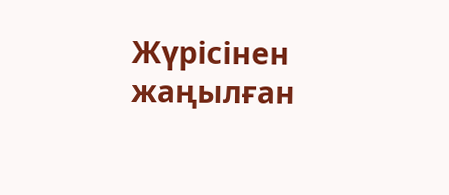Жүрісінен жаңылған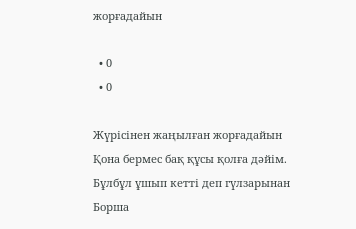жорғадайын

  • 0
  • 0

Жүрісінен жаңылған жорғадайын
Қона бермес бақ құсы қолға дəйім.
Бұлбұл ұшып кетті деп гүлзарынан
Борша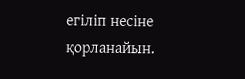егіліп несіне қорланайын.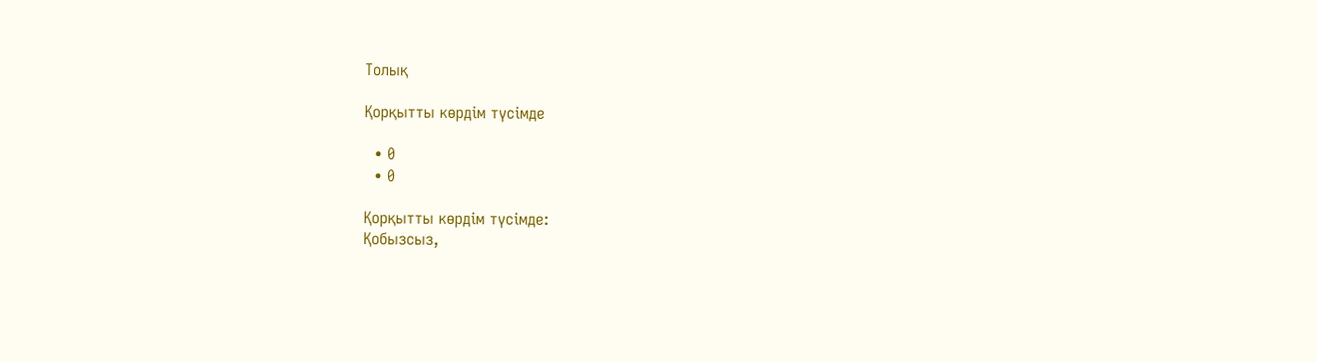Толық

Қорқытты көрдім түсімде

  • 0
  • 0

Қорқытты көрдім түсімде:
Қобызсыз,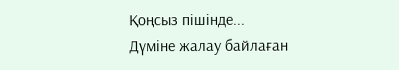Қоңсыз пішінде...
Дүміне жалау байлаған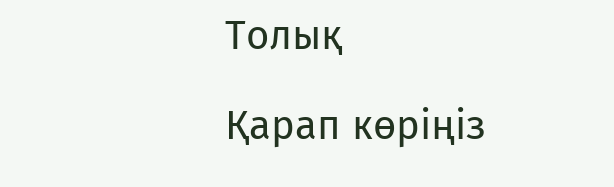Толық

Қарап көріңіз